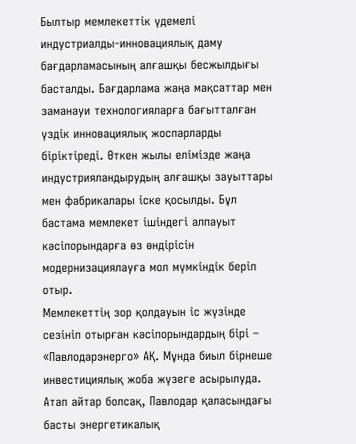Былтыр мемлекеттік үдемелі индустриалды-инновациялық даму бағдарламасының алғашқы бесжылдығы басталды. Бағдарлама жаңа мақсаттар мен заманауи технологияларға бағытталған үздік инновациялық жоспарларды біріктіреді. Өткен жылы елімізде жаңа индустрияландырудың алғашқы зауыттары мен фабрикалары іске қосылды. Бұл бастама мемлекет ішіндегі алпауыт кәсіпорындарға өз өндірісін модернизациялауға мол мүмкіндік беріп отыр.
Мемлекеттің зор қолдауын іс жүзінде сезініп отырған кәсіпорындардың бірі – «Павлодарэнерго» АҚ. Мұнда биыл бірнеше инвестициялық жоба жүзеге асырылуда. Атап айтар болсақ, Павлодар қаласындағы басты энергетикалық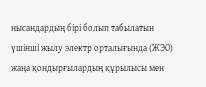нысандардың бірі болып табылатын үшінші жылу электр орталығында (ЖЭО) жаңа қондырғылардың құрылысы мен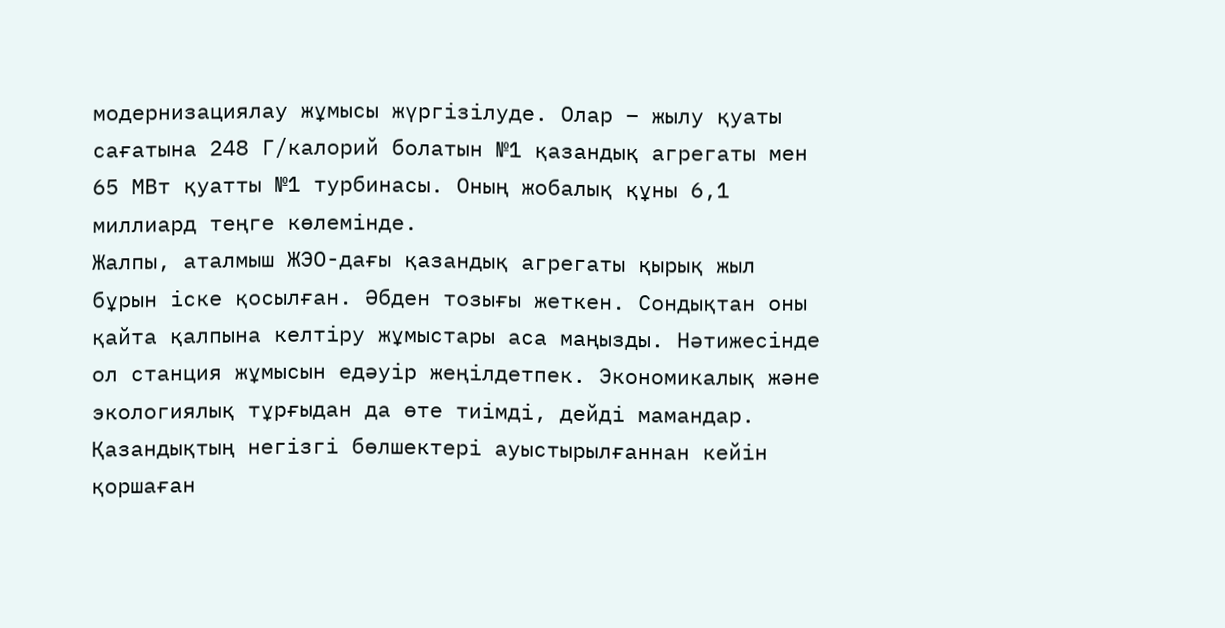модернизациялау жұмысы жүргізілуде. Олар – жылу қуаты сағатына 248 Г/калорий болатын №1 қазандық агрегаты мен 65 МВт қуатты №1 турбинасы. Оның жобалық құны 6,1 миллиард теңге көлемінде.
Жалпы, аталмыш ЖЭО-дағы қазандық агрегаты қырық жыл бұрын іске қосылған. Әбден тозығы жеткен. Сондықтан оны қайта қалпына келтіру жұмыстары аса маңызды. Нәтижесінде ол станция жұмысын едәуір жеңілдетпек. Экономикалық және экологиялық тұрғыдан да өте тиімді, дейді мамандар. Қазандықтың негізгі бөлшектері ауыстырылғаннан кейін қоршаған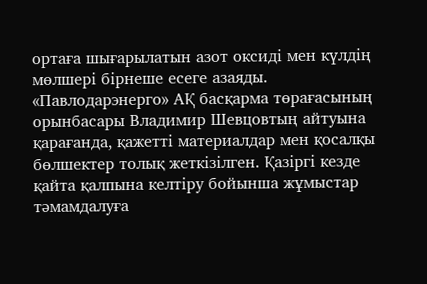ортаға шығарылатын азот оксиді мен күлдің мөлшері бірнеше есеге азаяды. «Павлодарэнерго» АҚ басқарма төрағасының орынбасары Владимир Шевцовтың айтуына қарағанда, қажетті материалдар мен қосалқы бөлшектер толық жеткізілген. Қазіргі кезде қайта қалпына келтіру бойынша жұмыстар тәмамдалуға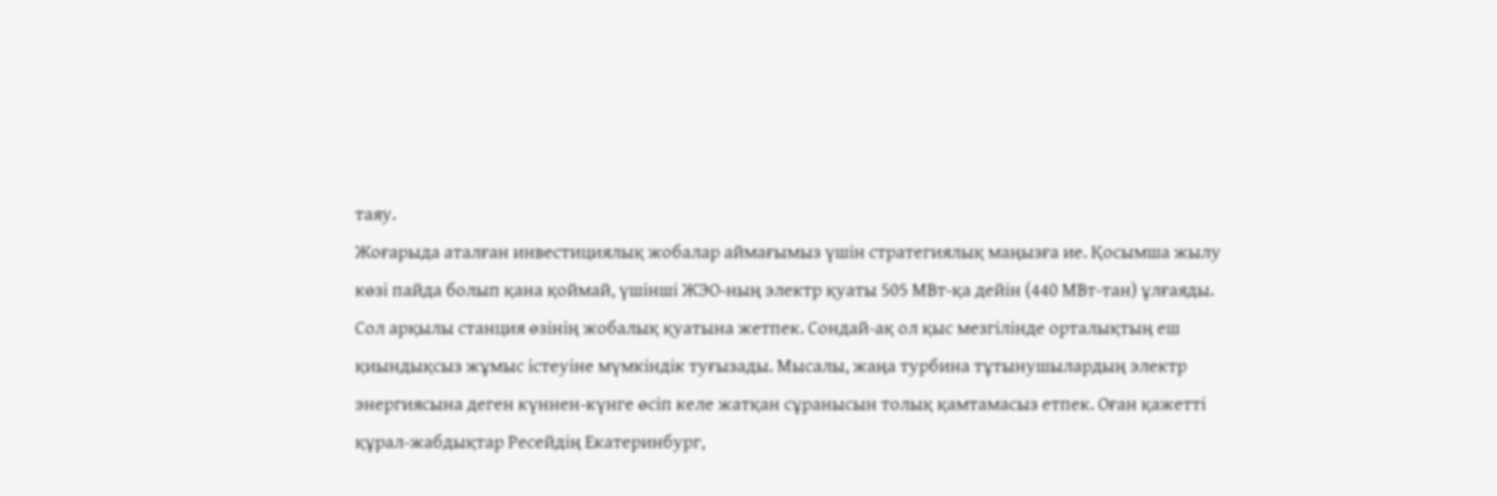таяу.
Жоғарыда аталған инвестициялық жобалар аймағымыз үшін стратегиялық маңызға ие. Қосымша жылу көзі пайда болып қана қоймай, үшінші ЖЭО-ның электр қуаты 505 МВт-қа дейін (440 МВт-тан) ұлғаяды. Сол арқылы станция өзінің жобалық қуатына жетпек. Сондай-ақ ол қыс мезгілінде орталықтың еш қиындықсыз жұмыс істеуіне мүмкіндік туғызады. Мысалы, жаңа турбина тұтынушылардың электр энергиясына деген күннен-күнге өсіп келе жатқан сұранысын толық қамтамасыз етпек. Оған қажетті құрал-жабдықтар Ресейдің Екатеринбург,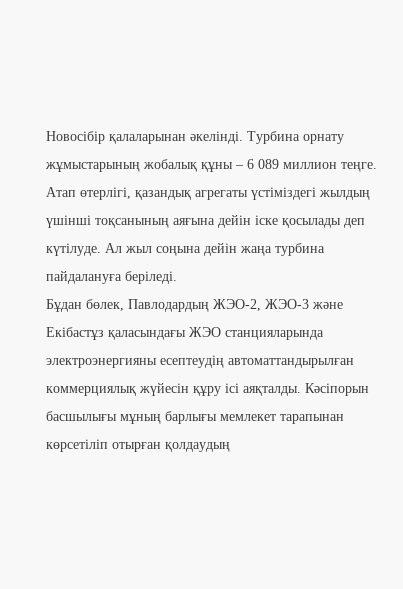Новосібір қалаларынан әкелінді. Турбина орнату жұмыстарының жобалық құны – 6 089 миллион теңге. Атап өтерлігі, қазандық агрегаты үстіміздегі жылдың үшінші тоқсанының аяғына дейін іске қосылады деп күтілуде. Ал жыл соңына дейін жаңа турбина пайдалануға беріледі.
Бұдан бөлек, Павлодардың ЖЭО-2, ЖЭО-3 және Екібастұз қаласындағы ЖЭО станцияларында электроэнергияны есептеудің автоматтандырылған коммерциялық жүйесін құру ісі аяқталды. Кәсіпорын басшылығы мұның барлығы мемлекет тарапынан көрсетіліп отырған қолдаудың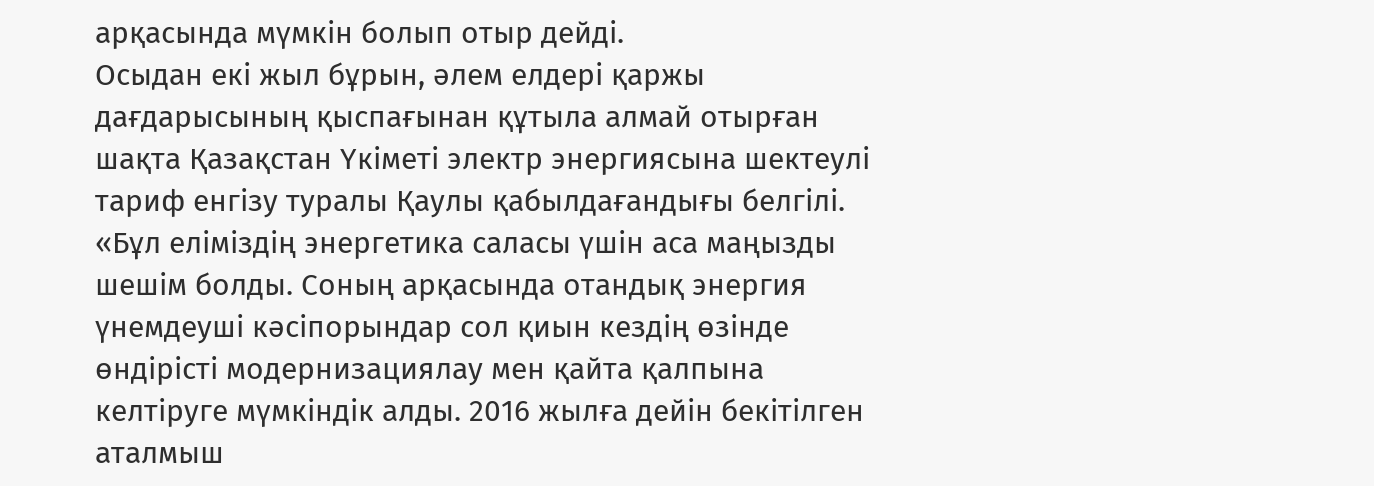арқасында мүмкін болып отыр дейді.
Осыдан екі жыл бұрын, әлем елдері қаржы дағдарысының қыспағынан құтыла алмай отырған шақта Қазақстан Үкіметі электр энергиясына шектеулі тариф енгізу туралы Қаулы қабылдағандығы белгілі. «Бұл еліміздің энергетика саласы үшін аса маңызды шешім болды. Соның арқасында отандық энергия үнемдеуші кәсіпорындар сол қиын кездің өзінде өндірісті модернизациялау мен қайта қалпына келтіруге мүмкіндік алды. 2016 жылға дейін бекітілген аталмыш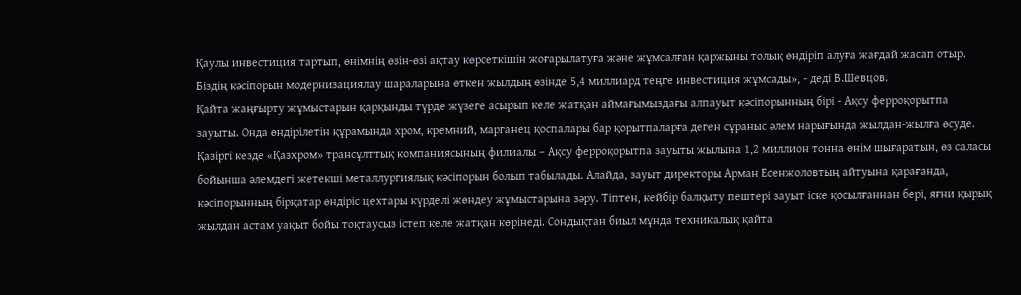Қаулы инвестиция тартып, өнімнің өзін-өзі ақтау көрсеткішін жоғарылатуға және жұмсалған қаржыны толық өндіріп алуға жағдай жасап отыр. Біздің кәсіпорын модернизациялау шараларына өткен жылдың өзінде 5,4 миллиард теңге инвестиция жұмсады», - деді В.Шевцов.
Қайта жаңғырту жұмыстарын қарқынды түрде жүзеге асырып келе жатқан аймағымыздағы алпауыт кәсіпорынның бірі - Ақсу ферроқорытпа зауыты. Онда өндірілетін құрамында хром, кремний, марганец қоспалары бар қорытпаларға деген сұраныс әлем нарығында жылдан-жылға өсуде. Қазіргі кезде «Қазхром» трансұлттық компаниясының филиалы – Ақсу ферроқорытпа зауыты жылына 1,2 миллион тонна өнім шығаратын, өз саласы бойынша әлемдегі жетекші металлургиялық кәсіпорын болып табылады. Алайда, зауыт директоры Арман Есенжоловтың айтуына қарағанда, кәсіпорынның бірқатар өндіріс цехтары күрделі жөндеу жұмыстарына зәру. Тіптен, кейбір балқыту пештері зауыт іске қосылғаннан бері, яғни қырық жылдан астам уақыт бойы тоқтаусыз істеп келе жатқан көрінеді. Сондықтан биыл мұнда техникалық қайта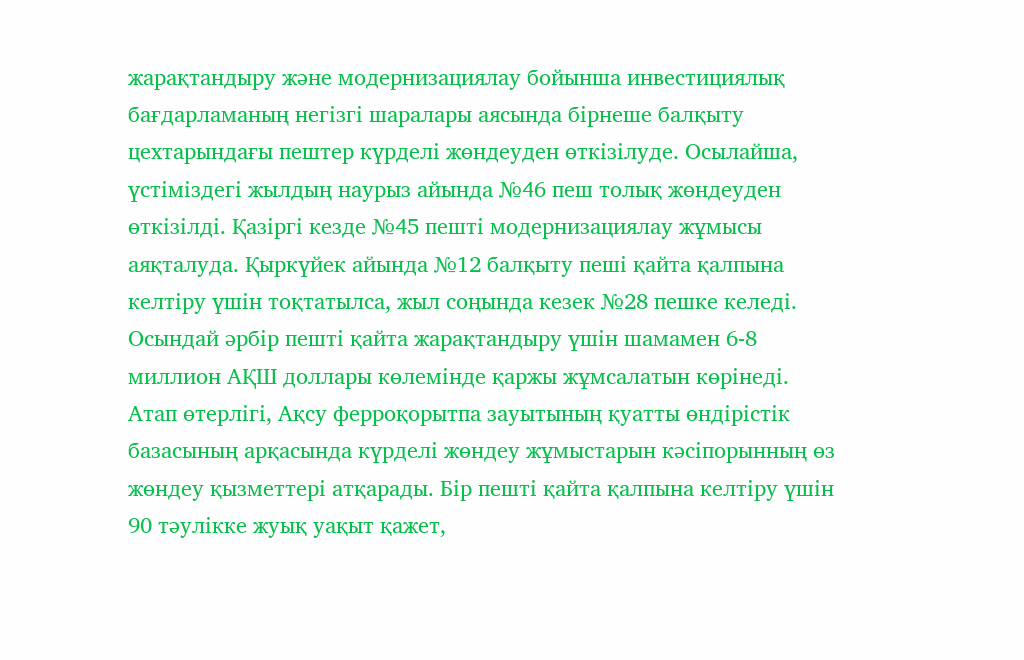жарақтандыру және модернизациялау бойынша инвестициялық бағдарламаның негізгі шаралары аясында бірнеше балқыту цехтарындағы пештер күрделі жөндеуден өткізілуде. Осылайша, үстіміздегі жылдың наурыз айында №46 пеш толық жөндеуден өткізілді. Қазіргі кезде №45 пешті модернизациялау жұмысы аяқталуда. Қыркүйек айында №12 балқыту пеші қайта қалпына келтіру үшін тоқтатылса, жыл соңында кезек №28 пешке келеді. Осындай әрбір пешті қайта жарақтандыру үшін шамамен 6-8 миллион АҚШ доллары көлемінде қаржы жұмсалатын көрінеді.
Атап өтерлігі, Ақсу ферроқорытпа зауытының қуатты өндірістік базасының арқасында күрделі жөндеу жұмыстарын кәсіпорынның өз жөндеу қызметтері атқарады. Бір пешті қайта қалпына келтіру үшін 90 тәулікке жуық уақыт қажет,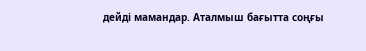дейді мамандар. Аталмыш бағытта соңғы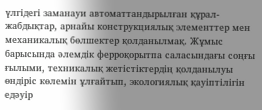үлгідегі заманауи автоматтандырылған құрал-жабдықтар, арнайы конструкциялық элементтер мен механикалық бөлшектер қолданылмақ. Жұмыс барысында әлемдік ферроқорытпа саласындағы соңғы ғылыми, техникалық жетістіктердің қолданылуы өндіріс көлемін ұлғайтып, экологиялық қауіптілігін едәуір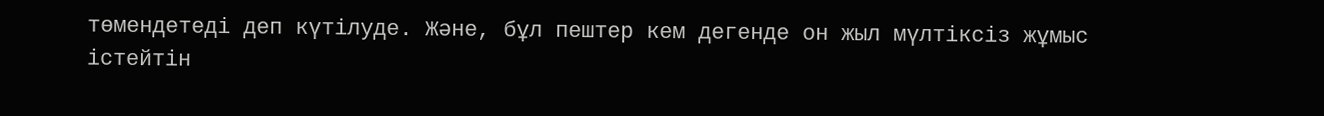төмендетеді деп күтілуде. Және, бұл пештер кем дегенде он жыл мүлтіксіз жұмыс істейтін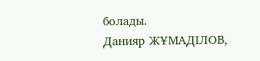болады.
Данияр ЖҰМАДІЛОВ,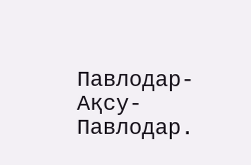Павлодар-Ақсу-Павлодар.